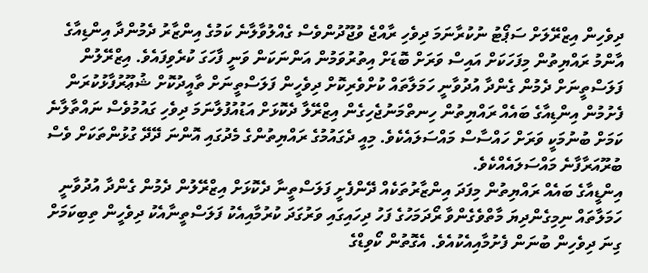ދިވެހިން އިޒްރޭލަށް ސަޕޯޓު ނުކުރާނަމަ ދިވެހި ރާއްޖެ ވުޖޫދުންވެސް ގެއްލުވާލާނެ ކަމުގެ އިންޒާރު ދެމުންދާ އިންޑިއާގެ އާންމު ރައްޔިތުން މިފަހަކަށް އައިސް ވަރަށް ބޮޑަށް އިތުރުވަމުން އަންނަކަން ވަނީ ފާހަގަ ކުރެވިފައެވެ. އިޒްރޭލުން ފަލަސްތީނަށް ދެމުން ގެންދާ އުދުވާނީ ހަމަލާތައް ކުށްވެރިކޮށް ދިވެހީން ފަލަސްތީނަށް ތާއީދުކޮށް ޝުޢޫރުފާޅުކުރަން ފެށުމުން އިންޑިއާގެ ބައެއް ރައްޔިތުން ހިނތްމަނުޖެހިގެން އިޒްރޭލާ ދެކޮޅަށް އަޑުއުފުލާނަމަ ދިވެހި ގައުމުވެސް ނައްތާލާނެ ކަމަށް ބުނުމަކީ ވަރަށް ހައްސާސް މައްސަލައެކެވެ. މިއީ ދެގައުމުގެ ރައްޔިތުންގެ މެދުގައި އޮންނަ ދޭދޭ ގުޅުންތަކަށް ވެސް ބުރޫއަރާފާނެ މައްސަލައެއްކެވެ.
އިންޑީއާގެ ބައެއް ރައްޔިތުން މިފަދަ އިންޒާރުތަކެއް ދޭންފެށީ ފަލަސްތީނާ ދެކޮޅަށް އިޒްރޭލުން ދެމުން ގެންދާ އުދުވާނީ ހަމަލާތައް ނިމިގެންދިޔަ މާތްވެގެންވާ ރޯދަމަހުގެ ފަހު ދިހައިގައި ވަރުގަދަ ކުރުމާއިއެކު ފަލަސްތީނާއެކު ދިވެހީން ތިބިކަމަށް ގިނަ ދިވެހިން ބުނަން ފެށުމާއިއެކުއެވެ. އެގޮތުން ކޯވިޑްގެ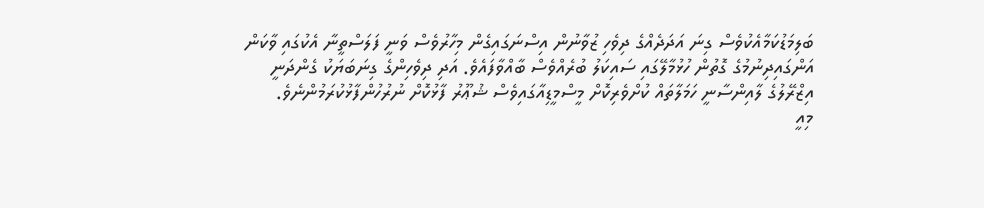ބަލިމަޑުކަމާއެކުވެސް ގިނަ އަދަދެއްގެ ދިވެހި ޒުވާނުން އިސްނަގައިގެން މިހާރުވެސް ވަނީ ފަލަސްތީނާ އެކުގައި ވާކަން އަންގައިދިނުމުގެ ގޮތުން ހުޅުމާލޭގައި ސައިކަލު ބުރެއްވެސް ބާއްވާފައެވެ. އަދި ދިވެހިންގެ ގިނަބަޔަކު ގެންދަނީ އިޒްރޭލުގެ ލާއިންސާނީ ހަމަލާތައް ކުށްވެރިކޮށް މީސްމީޑިއާގައިވެސް ޝުޢޫރު ފާޅުކޮށް ނުރުހުންފާޅުކުރަމުންނެވެ.
މިއީ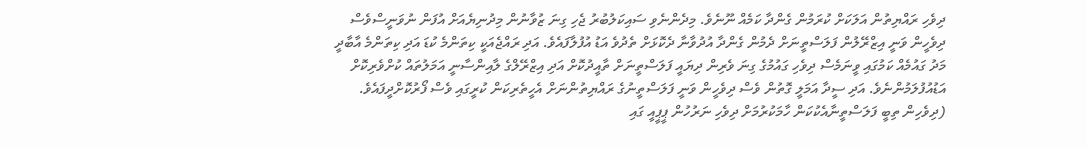ދިވެހި ރައްޔިތުން އަލަކަށް ކުރަމުން ގެންދާ ކަމެއް ނޫނެވެ. މިދެންނެވި ސައިކަލުބުރު ޖެހި ގިނަ ޒުވާނުން މިދުނިޔެއަށް އުފަން ނުވަނީސްވެސް ދިވެހީން ވަނީ އިޒްރޭލުން ފަލަސްތީނަށް ދެމުން ގެންދާ އުދުވާނާ ދެކޮޅަށް ތެދުވެ އަޑު އުފުލާފައެވެ. އަދި ރައްޖެއަކީ ކިތަންމެ ކުޑަ އަދި ކިތަންމެ އާބާދީ މަދު ގައުމެއް ކަމުގައި ވީނަމެސް ދިވެހި ގައުމުގެ ގިނަ ވެރިން ދިޔައީ ފަލަސްތީނަށް ތާއީދުކޮށް އަދި އިޒްރޭލްގެ ލާއިންސާނީ އަމަލުތައް ކުށްވެރިކޮށް އަޑުއުފުލަމުންނެވެ. އަދި ސީދާ އަމަލީ ގޮތުން ވެސް ދިވެހީން ވަނީ ފަލަސްތީނުގެ ރައްޔިތުންނަށް އެހީތެރިކަން ކުރީގައި ވެސް ފޯރުކޮށްދީފައެވެ.
(ދިވެހިން ތިބީ ފަލަސްތީނާއެކުކަން ހާމަކުރުމަށް ދިވެހި ނަރުހުން ޕީޕީއީ ގައި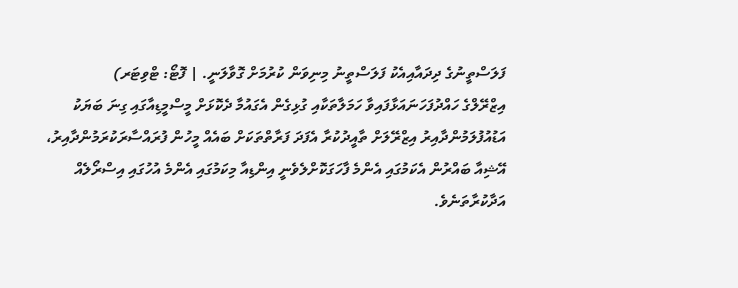ފަލަސްތީނުގެ ދިދައާއިއެކު ފަލަސްތީނު މިނިވަން ކުރުމަށް ގޮވާލަނީ. | ފޮޓޯ: ޓްވިޓަރ)
އިޒްރޭލްގެ ހައްދުފަހަނައަޅާފައިވާ ހަމަލާތަކާއި ގުޅިގެން އެގައުމާ ދެކޮޅަށް މީސްމީޑިއާގައި ގިނަ ބަޔަކު އަޑުއުފުލަމުންދާއިރު އިޒްރޭލަށް ތާއީދުކުރާ އެފަދަ ފަރާތްތަކަށް ބައެއް މީހުން ފުރައްސާރަކުރަމުންދާއިރު، އޭޝިއާ ބައްރުން އެކަމުގައި އެންމެ ފާހަގަކޮށްލެވެނީ އިންޑިއާ މިކަމުގައި އެންމެ އުހުގައި އިސްރޯލެއް އަދާކުރާތަނެވެ.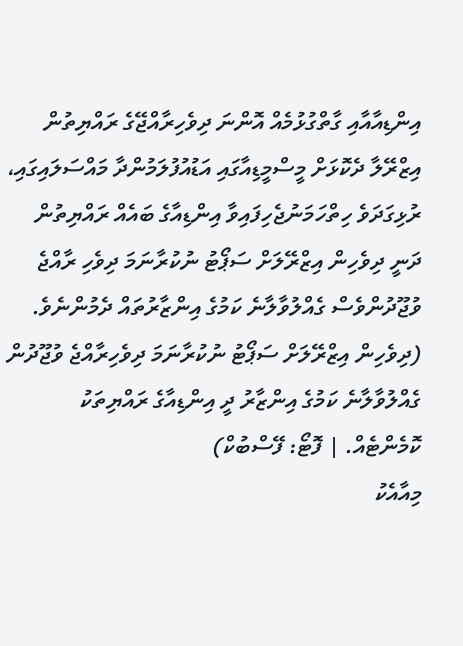އިންޑިއާއާއި ގާތްގުޅުމެއް އޮންނަ ދިވެހިރާއްޖޭގެ ރައްޔިތުން އިޒްރޭލާ ދެކޮޅަށް މީސްމީޑިއާގައި އަޑުއުފުލަމުންދާ މައްސަލައިގައި، ރުޅިގަދަވެ ހިތްހަމަނުޖެހިފައިވާ އިންޑިއާގެ ބައެއް ރައްޔިތުން ދަނީ ދިވެހިން އިޒްރޭލަށް ސަޕޯޓު ނުކުރާނަމަ ދިވެހި ރާއްޖެ ވުޖޫދުންވެސް ގެއްލުވާލާނެ ކަމުގެ އިންޒާރުތައް ދެމުންނެވެ.
(ދިވެހިން އިޒްރޭލަށް ސަޕޯޓު ނުކުރާނަމަ ދިވެހިރާއްޖެ ވުޖޫދުން ގެއްލުވާލާނެ ކަމުގެ އިންޒާރު ދީ އިންޑިއާގެ ރައްޔިތަކު ކޮމެންޓެއް. | ފޮޓޯ: ފޭސްބުކް)
މިއާއެކު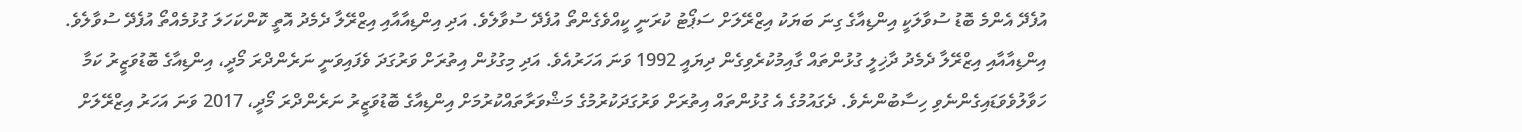އުފެދޭ އެންމެ ބޮޑު ސުވާލަކީ އިންޑިއާގެ ގިނަ ބަޔަކު އިޒްރޭލަށް ސަޕޯޓު ކުރަނީ ކީއްވެގެންތޯ އުފެދޭ ސުވާލެވެ. އަދި އިންޑިއާއާއި އިޒްރޭލާ ދެމެދު އޮތީ ކޮންކަހަލަ ގުޅުމެއްތޯ އުފެދޭ ސުވާލެވެ.
އިންޑިއާއާއި އިޒްރޭލާ ދެމެދު ދާޚިލީ ގުޅުންތައް ގާއިމުކުރެވިގެން ދިޔައީ 1992 ވަނަ އަހަރުއެވެ. އަދި މިގުޅުން އިތުރަށް ވަރުގަދަ ވެފައިވަނީ ނަރެންދްރަ މޯދީ، އިންޑިއާގެ ބޮޑުވަޒީރު ކަމާ ހަވާލުވެވަޑައިގެންނެވި ހިސާބުންނެވެ. ދެގައުމުގެ އެ ގުޅުންތައް އިތުރަށް ވަރުގަދަކުރުމުގެ މަޝްވަރާތައްކުރުމަށް އިންޑިއާގެ ބޮޑުވަޒީރު ނަރެންދްރަ މޯދީ، 2017 ވަނަ އަހަރު އިޒްރޭލަށް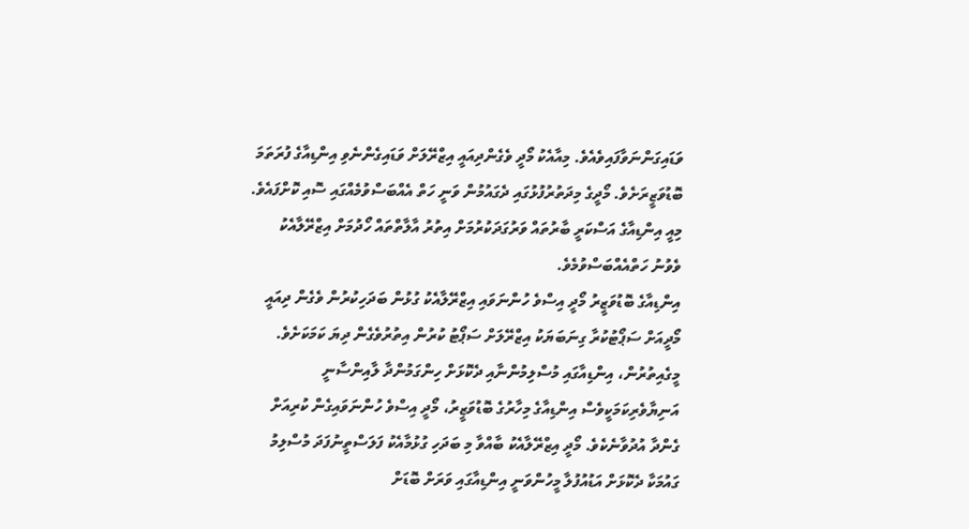ވަޑައިގަންނަވާފައިވެއެވެ. މިއާއެކު މޯދީ ވެގެންދިއައީ އިޒްރޭލަށް ވަޑައިގެންނެވި އިންޑިއާގެ ފުރަތަމަ ބޮޑުވަޒީރަށެވެ. މޯދީގެ މިދަތުރުފުޅުގައި ދެގައުމުން ވަނީ ހަތް އެއްބަސްވުމެއްގައި ސޮއި ކޮށްފައެވެ. މިއީ އިންޑިއާގެ އަސްކަރީ ބާރުތައް ވަރުގަދަކުރުމަށް އިތުރު އާލާތްތައް ހޯދުމަށް އިޒްރޭލާއެކު ވެވުނު ހަތްއެއްބަސްވުމެވެ.
އިންޑިއާގެ ބޮޑުވަޒީރު މޯދީ އިސްވެ ހުންނަވައި އިޒްރޭލާއެކު ގުޅުން ބަދަހިކުރުން ވެގެން ދިއައީ މޯދީއަށް ސަޕޯޓުކުރާ ގިނަބަޔަކު އިޒްރޭލަށް ސަޕޯޓު ކުރުން އިތުރުވެގެން ދިޔަ ކަމަކަށެވެ. މީގެއިތުރުން، އިންޑިއާގައި މުސްލިމުންނާއި ދެކޮޅަށް ހިންގަމުންދާ ލާއިންސާނީ އަނިޔާވެރިކަމަކީވެސް އިންޑިއާގެ މިހާރުގެ ބޮޑުވަޒީރު، މޯދީ އިސްވެ ހުންނަވައިގެން ކުރިއަށް ގެންދާ އުދުވާނެކެވެ. މޯދީ އިޒްރޭލާއެކު ބާއްވާ މި ބަދަހި ގުޅުމާއެކު ފަލަސްތީނުފަދަ މުސްލިމު ގައުމަކާ ދެކޮޅަށް އަޑުއުފުލާ މީހުންވަނީ އިންޑިއާގައި ވަރަށް ބޮޑަށް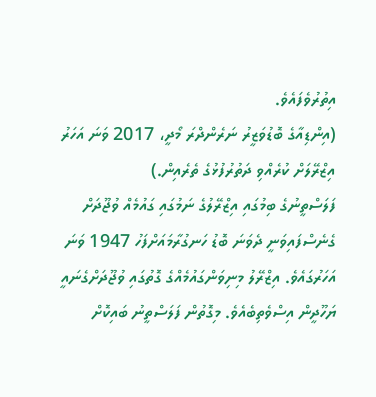އިތުރުވެފައެވެ.
(އިންޑިއާގެ ބޮޑުވަޒީރު ނަރެންދްރަ މޯދީ، 2017 ވަނަ އަހަރު އިޒްރޭލަށް ކުރެއްވި ދަތުރުފުޅުގެ ތެރެއިން.)
ފަލަސްތީނުގެ ބިމުގައި އިޒްރޭލުގެ ނަމުގައި ގައުމެއް ވުޖޫދަށް ގެނެސްފައިވަނީ ދެވަނަ ބޮޑު ހަނގުރާމައަށްފަހު 1947 ވަނަ އަހަރުގައެވެ. އިޒްރޭލު މިނިވަންގައުމެއްގެ ގޮތުގައި ވުޖޫދަށްގެނައީ ޔަހޫދީން އިސްވެތިބެއެވެ. މިގޮތުން ފަލަސްތީނު ބައިކޮށް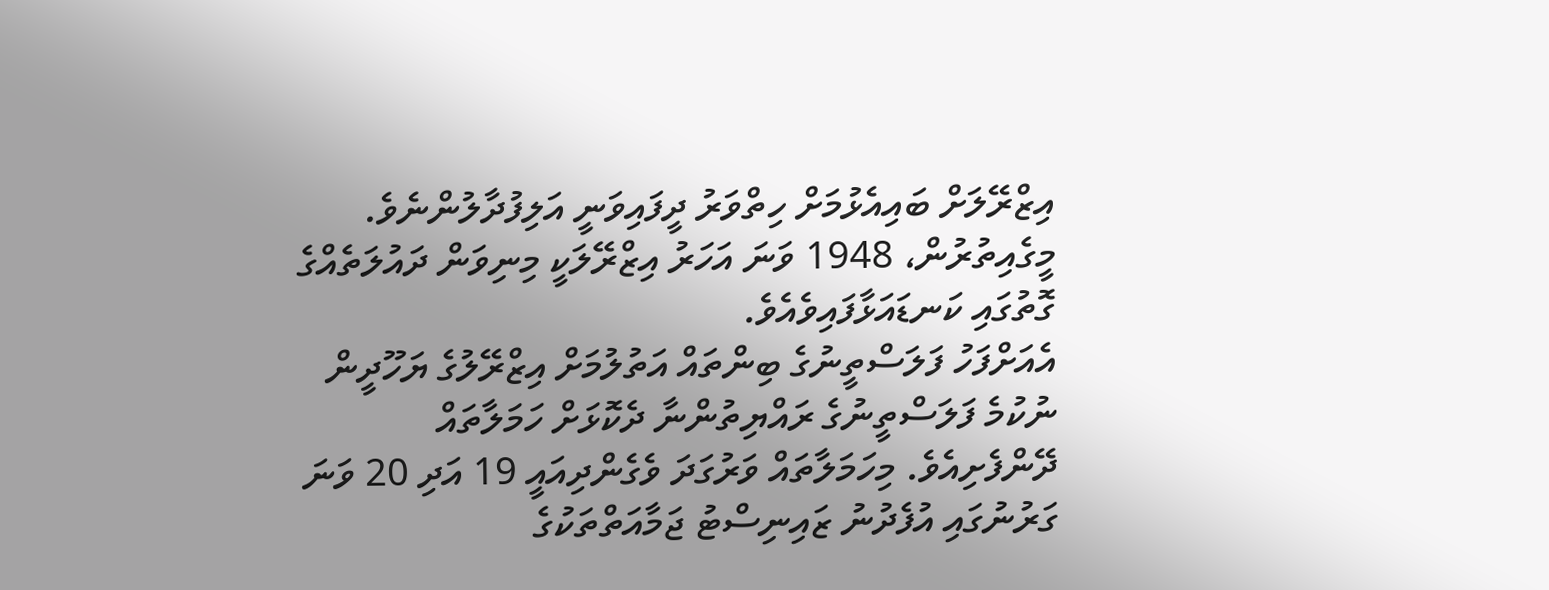އިޒްރޭލަށް ބައިއެޅުމަށް ހިތްވަރު ދީފައިވަނީ އަލިފުދާލުންނެވެ. މީގެއިތުރުން، 1948 ވަނަ އަހަރު އިޒްރޭލަކީ މިނިވަން ދައުލަތެއްގެ ގޮތުގައި ކަނޑައަޅާފައިވެއެވެ.
އެއަށްފަހު ފަލަސްތީނުގެ ބިންތައް އަތުލުމަށް އިޒްރޭލުގެ ޔަހޫދީން ނުކުމެ ފަލަސްތީނުގެ ރައްޔިތުންނާ ދެކޮޅަށް ހަމަލާތައް ދޭންފެށިއެވެ. މިހަމަލާތައް ވަރުގަދަ ވެގެންދިއައީ 19 އަދި 20 ވަނަ ގަރުނުގައި އުފެދުނު ޒައިނިސްޓު ޖަމާއަތްތަކުގެ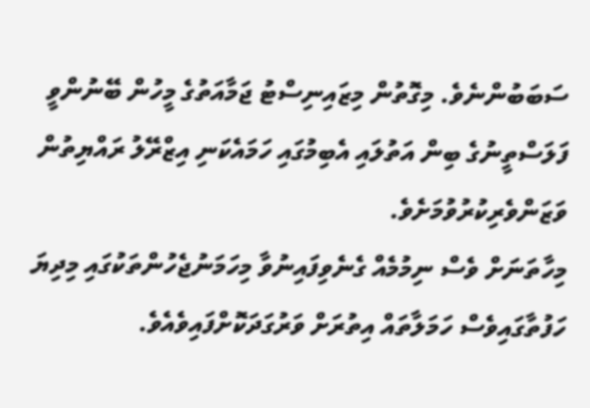ސަބަބުންނެވެ. މިގޮތުން މިޒައިނިސްޓު ޖަމާއަތުގެ މީހުން ބޭނުންވީ ފަލަސްތީނުގެ ބިން އަތުލައި އެބިމުގައި ހަމައެކަނި އިޒްރޭލު ރައްޔިތުން ވަޒަންވެރިކުރުވުމަށެވެ.
މިހާތަނަށް ވެސް ނިމުމެއް ގެނެވިފައިނުވާ މިހަމަނުޖެހުންތަކުގައި މިދިޔަ ހަފުތާގައިވެސް ހަމަލާތައް އިތުރަށް ވަރުގަދަކޮށްފައިވެއެވެ.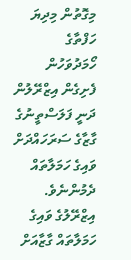މިގޮތުން މިދިޔަ ހަފްތާގެ ހޯމަދުވަހުން ފެށިގެން އިޒްރޭލުން ދަނީ ފަލަސްތީނުގެ ގާޒާގެ ސަރަހައްދަށް ވައިގެ ހަމަލާތައް ދެމުންނެވެ. އިޒްރޭލުގެ ވައިގެ ހަމަލާތައް ގާޒާއަށް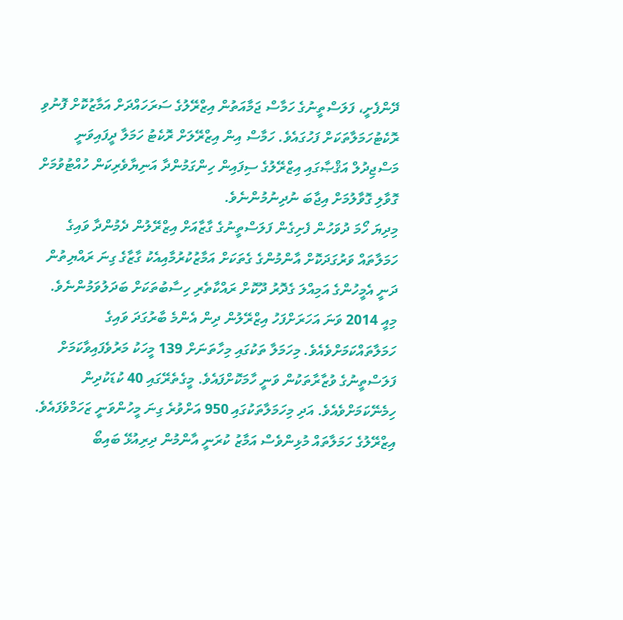ދޭންފެށީ، ފަލަސްތީނުގެ ހަމާސް ޖަމާއަތުން އިޒްރޭލުގެ ސަރަހައްދަށް އަމާޒުކޮށް ފޮނުވި ރޮކެޓުހަމަލާތަކަށް ފަހުގައެވެ. ހަމާސް އިން އިޒްރޭލަށް ރޮކެޓު ހަމަލާ ދީފައިވަނީ މަސްޖިދުލް އަޤްޞާގައި އިޒްރޭލުގެ ސިފައިން ހިންގަމުންދާ އަނިޔާވެރިކަން ހުއްޓުވުމަށް ގޮވާލި ގޮވާލުމަށް އިޖާބަ ނުދިނުމުންނެވެ.
މިދިޔަ ހޯމަ ދުވަހުން ފެށިގެން ފަލަސްތީނުގެ ގާޒާއަށް އިޒްރޭލުން ދެމުންދާ ވައިގެ ހަމަލާތައް ވަރުގަދަކޮށް އާންމުންގެ ގެތަކަށް އަމާޒުކުރުމާއިއެކު ގާޒާގެ ގިނަ ރައްޔިތުން ދަނީ އެމީހުންގެ އަމިއްލަ ގެދޮރު ދޫކޮށް ރައްކާތެރި ހިސާބުތަކަށް ބަދަލުވަމުންނެވެ. މިއީ 2014 ވަނަ އަހަރަށްފަހު އިޒްރޭލުން ދިން އެންމެ ބާރުގަދަ ވައިގެ ހަމަލާތައްކަމަށްވެއެވެ. މިހަމަލާ ތަކުގައި މިހާތަނަށް 139 މީހަކު މަރުވެފައިވާކަމަށް ފަލަސްތީނުގެ ވުޒާރާތަކުން ވަނީ ހާމަކޮށްފައެވެ. މީގެތެރޭގައި 40 ކުޑަކުދިން ހިމެނޭކަމަށްވެއެވެ. އަދި މިހަމަލާތަކުގައި 950 އަށްވުރެ ގިނަ މީހުންވަނީ ޒަހަމްވެފައެވެ.
އިޒްރޭލުގެ ހަމަލާތައް މުޅިންވެސް އަމާޒު ކުރަނީ އާންމުން ދިރިއުޅޭ ބައިބޯ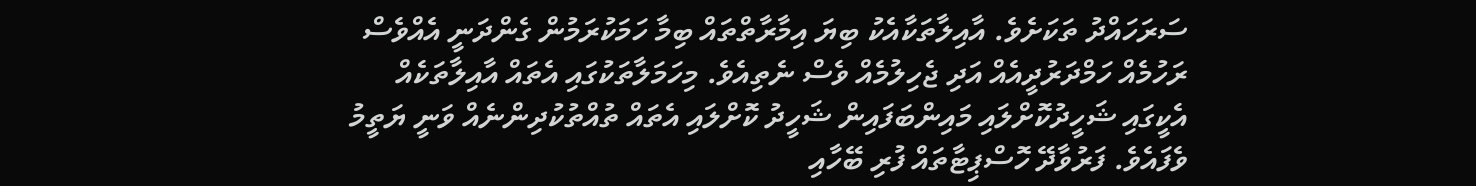ސަރަހައްދު ތަކަށެވެ. އާއިލާތަކާއެކު ބިޔަ އިމާރާތްތައް ބިމާ ހަމަކުރަމުން ގެންދަނީ އެއްވެސް ރަހުމެއް ހަމްދަރުދީއެއް އަދި ޖެހިލުމެއް ވެސް ނެތިއެވެ. މިހަމަލާތަކުގައި އެތައް އާއިލާތަކެއް އެކީގައި ޝަހީދުކޮށްލައި މައިންބަފައިން ޝަހީދު ކޮށްލައި އެތައް ތުއްތުކުދިންނެއް ވަނީ ޔަތީމު ވެފައެވެ. ފަރުވާދޭ ހޮސްޕިޓާތައް ފުރި ބޭހާއި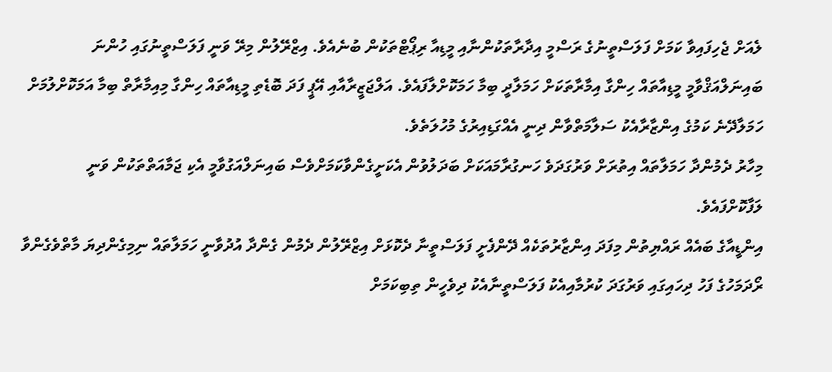ލެއަށް ޖެހިފައިވާ ކަމަށް ފަލަސްތީނުގެ ރަސްމީ އިދާރާތަކުންނާއި މީޑިއާ ރިޕޯޓްތަކުން ބުނެއެވެ. އިޒްރޭލުން މިރޭ ވަނީ ފަލަސްތީނުގައި ހުންނަ ބައިނަލްއަޤްވާމީ މީޑިއާތައް ހިންގާ އިމާރާތަކަށް ހަމަލާދީ ބިމާ ހަމަކޮށްލާފައެވެ. އަލްޖަޒީރާއާއި އޭޕީ ފަދަ ބޮޑެތި މީޑިއާތައް ހިންގާ މިއިމާރާތް ބިމާ އަމަކޮށްލުމަށް ހަމަލާދޭނެ ކަމުގެ އިންޒާރާއެކު ސަލާމަތްވާން ދިނީ އެއްގަޑިއިރުގެ މުހުލަތެވެ.
މިހާރު ދެމުންދާ ހަމަލާތައް އިތުރަށް ވަރުގަދަވެ ހަނގުރާމައަކަށް ބަދަލުވުން އެކަށީގެންވާކަމަށްވެސް ބައިނަލްއަގުވާމީ އެކި ޖަމާއަތްތަކުން ވަނީ ލަފާކޮށްފައެވެ.
އިންޑީއާގެ ބައެއް ރައްޔިތުން މިފަދަ އިންޒާރުތަކެއް ދޭންފެށީ ފަލަސްތީނާ ދެކޮޅަށް އިޒްރޭލުން ދެމުން ގެންދާ އުދުވާނީ ހަމަލާތައް ނިމިގެންދިޔަ މާތްވެގެންވާ ރޯދަމަހުގެ ފަހު ދިހައިގައި ވަރުގަދަ ކުރުމާއިއެކު ފަލަސްތީނާއެކު ދިވެހީން ތިބިކަމަށް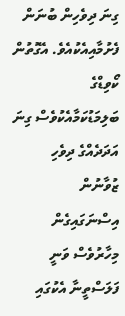ގިނަ ދިވެހިން ބުނަން ފެށުމާއިއެކުއެވެ. އެގޮތުން ކޯވިޑްގެ ބަލިމަޑުކަމާއެކުވެސް ގިނަ އަދަދެއްގެ ދިވެހި ޒުވާނުން އިސްނަގައިގެން މިހާރުވެސް ވަނީ ފަލަސްތީނާ އެކުގައި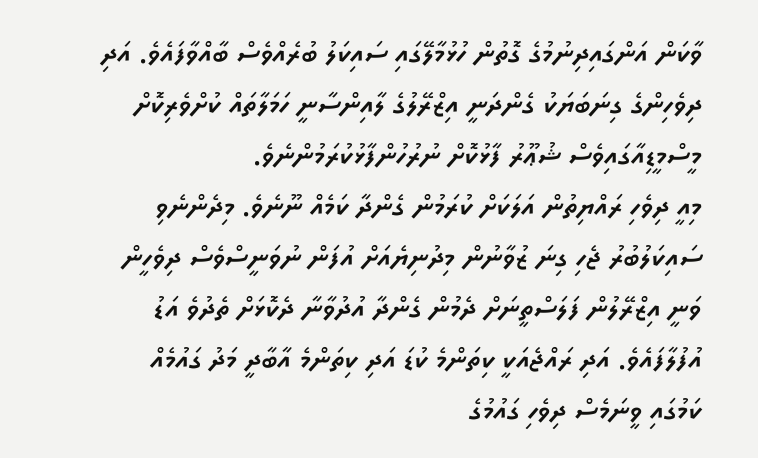ވާކަން އަންގައިދިނުމުގެ ގޮތުން ހުޅުމާލޭގައި ސައިކަލު ބުރެއްވެސް ބާއްވާފައެވެ. އަދި ދިވެހިންގެ ގިނަބަޔަކު ގެންދަނީ އިޒްރޭލުގެ ލާއިންސާނީ ހަމަލާތައް ކުށްވެރިކޮށް މީސްމީޑިއާގައިވެސް ޝުޢޫރު ފާޅުކޮށް ނުރުހުންފާޅުކުރަމުންނެވެ.
މިއީ ދިވެހި ރައްޔިތުން އަލަކަށް ކުރަމުން ގެންދާ ކަމެއް ނޫނެވެ. މިދެންނެވި ސައިކަލުބުރު ޖެހި ގިނަ ޒުވާނުން މިދުނިޔެއަށް އުފަން ނުވަނީސްވެސް ދިވެހީން ވަނީ އިޒްރޭލުން ފަލަސްތީނަށް ދެމުން ގެންދާ އުދުވާނާ ދެކޮޅަށް ތެދުވެ އަޑު އުފުލާފައެވެ. އަދި ރައްޖެއަކީ ކިތަންމެ ކުޑަ އަދި ކިތަންމެ އާބާދީ މަދު ގައުމެއް ކަމުގައި ވީނަމެސް ދިވެހި ގައުމުގެ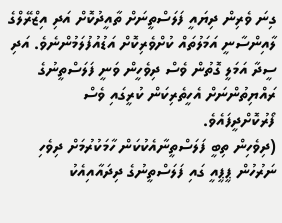ގިނަ ވެރިން ދިޔައީ ފަލަސްތީނަށް ތާއީދުކޮށް އަދި އިޒްރޭލްގެ ލާއިންސާނީ އަމަލުތައް ކުށްވެރިކޮށް އަޑުއުފުލަމުންނެވެ. އަދި ސީދާ އަމަލީ ގޮތުން ވެސް ދިވެހީން ވަނީ ފަލަސްތީނުގެ ރައްޔިތުންނަށް އެހީތެރިކަން ކުރީގައި ވެސް ފޯރުކޮށްދީފައެވެ.
(ދިވެހިން ތިބީ ފަލަސްތީނާއެކުކަން ހާމަކުރުމަށް ދިވެހި ނަރުހުން ޕީޕީއީ ގައި ފަލަސްތީނުގެ ދިދައާއިއެކު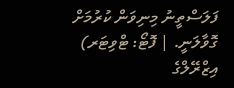ފަލަސްތީނު މިނިވަން ކުރުމަށް ގޮވާލަނީ. | ފޮޓޯ: ޓްވިޓަރ)
އިޒްރޭލްގެ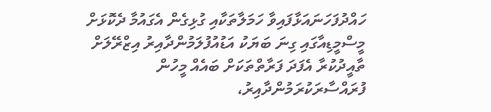ހައްދުފަހަނައަޅާފައިވާ ހަމަލާތަކާއި ގުޅިގެން އެގައުމާ ދެކޮޅަށް މީސްމީޑިއާގައި ގިނަ ބަޔަކު އަޑުއުފުލަމުންދާއިރު އިޒްރޭލަށް ތާއީދުކުރާ އެފަދަ ފަރާތްތަކަށް ބައެއް މީހުން ފުރައްސާރަކުރަމުންދާއިރު،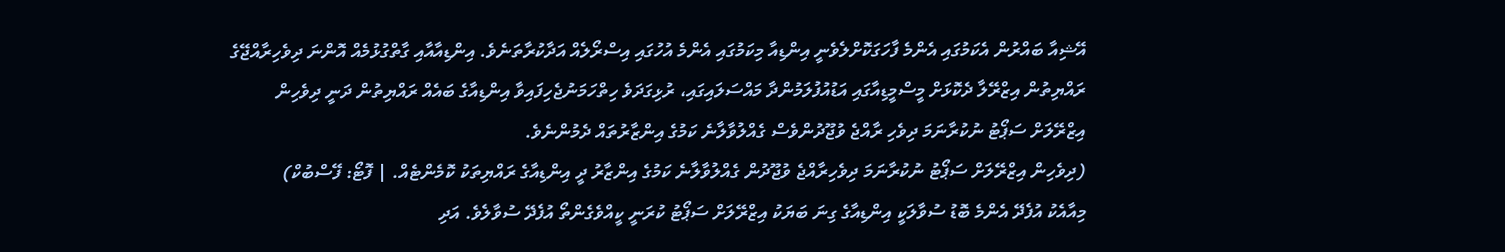އޭޝިއާ ބައްރުން އެކަމުގައި އެންމެ ފާހަގަކޮށްލެވެނީ އިންޑިއާ މިކަމުގައި އެންމެ އުހުގައި އިސްރޯލެއް އަދާކުރާތަނެވެ. އިންޑިއާއާއި ގާތްގުޅުމެއް އޮންނަ ދިވެހިރާއްޖޭގެ ރައްޔިތުން އިޒްރޭލާ ދެކޮޅަށް މީސްމީޑިއާގައި އަޑުއުފުލަމުންދާ މައްސަލައިގައި، ރުޅިގަދަވެ ހިތްހަމަނުޖެހިފައިވާ އިންޑިއާގެ ބައެއް ރައްޔިތުން ދަނީ ދިވެހިން އިޒްރޭލަށް ސަޕޯޓު ނުކުރާނަމަ ދިވެހި ރާއްޖެ ވުޖޫދުންވެސް ގެއްލުވާލާނެ ކަމުގެ އިންޒާރުތައް ދެމުންނެވެ.
(ދިވެހިން އިޒްރޭލަށް ސަޕޯޓު ނުކުރާނަމަ ދިވެހިރާއްޖެ ވުޖޫދުން ގެއްލުވާލާނެ ކަމުގެ އިންޒާރު ދީ އިންޑިއާގެ ރައްޔިތަކު ކޮމެންޓެއް. | ފޮޓޯ: ފޭސްބުކް)
މިއާއެކު އުފެދޭ އެންމެ ބޮޑު ސުވާލަކީ އިންޑިއާގެ ގިނަ ބަޔަކު އިޒްރޭލަށް ސަޕޯޓު ކުރަނީ ކީއްވެގެންތޯ އުފެދޭ ސުވާލެވެ. އަދި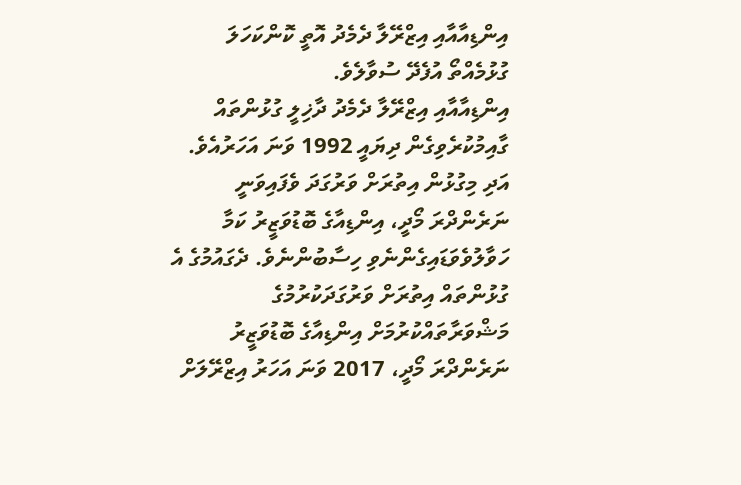އިންޑިއާއާއި އިޒްރޭލާ ދެމެދު އޮތީ ކޮންކަހަލަ ގުޅުމެއްތޯ އުފެދޭ ސުވާލެވެ.
އިންޑިއާއާއި އިޒްރޭލާ ދެމެދު ދާޚިލީ ގުޅުންތައް ގާއިމުކުރެވިގެން ދިޔައީ 1992 ވަނަ އަހަރުއެވެ. އަދި މިގުޅުން އިތުރަށް ވަރުގަދަ ވެފައިވަނީ ނަރެންދްރަ މޯދީ، އިންޑިއާގެ ބޮޑުވަޒީރު ކަމާ ހަވާލުވެވަޑައިގެންނެވި ހިސާބުންނެވެ. ދެގައުމުގެ އެ ގުޅުންތައް އިތުރަށް ވަރުގަދަކުރުމުގެ މަޝްވަރާތައްކުރުމަށް އިންޑިއާގެ ބޮޑުވަޒީރު ނަރެންދްރަ މޯދީ، 2017 ވަނަ އަހަރު އިޒްރޭލަށް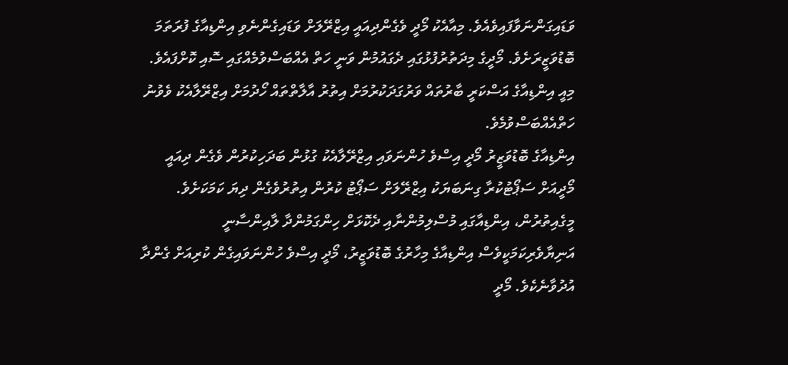ވަޑައިގަންނަވާފައިވެއެވެ. މިއާއެކު މޯދީ ވެގެންދިއައީ އިޒްރޭލަށް ވަޑައިގެންނެވި އިންޑިއާގެ ފުރަތަމަ ބޮޑުވަޒީރަށެވެ. މޯދީގެ މިދަތުރުފުޅުގައި ދެގައުމުން ވަނީ ހަތް އެއްބަސްވުމެއްގައި ސޮއި ކޮށްފައެވެ. މިއީ އިންޑިއާގެ އަސްކަރީ ބާރުތައް ވަރުގަދަކުރުމަށް އިތުރު އާލާތްތައް ހޯދުމަށް އިޒްރޭލާއެކު ވެވުނު ހަތްއެއްބަސްވުމެވެ.
އިންޑިއާގެ ބޮޑުވަޒީރު މޯދީ އިސްވެ ހުންނަވައި އިޒްރޭލާއެކު ގުޅުން ބަދަހިކުރުން ވެގެން ދިއައީ މޯދީއަށް ސަޕޯޓުކުރާ ގިނަބަޔަކު އިޒްރޭލަށް ސަޕޯޓު ކުރުން އިތުރުވެގެން ދިޔަ ކަމަކަށެވެ. މީގެއިތުރުން، އިންޑިއާގައި މުސްލިމުންނާއި ދެކޮޅަށް ހިންގަމުންދާ ލާއިންސާނީ އަނިޔާވެރިކަމަކީވެސް އިންޑިއާގެ މިހާރުގެ ބޮޑުވަޒީރު، މޯދީ އިސްވެ ހުންނަވައިގެން ކުރިއަށް ގެންދާ އުދުވާނެކެވެ. މޯދީ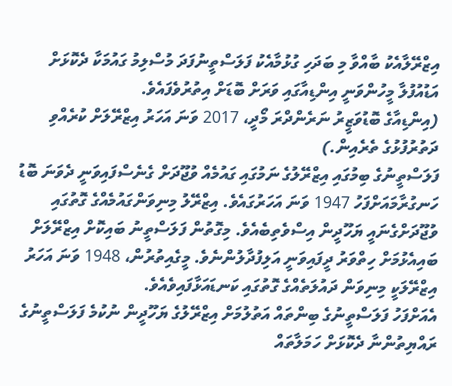އިޒްރޭލާއެކު ބާއްވާ މި ބަދަހި ގުޅުމާއެކު ފަލަސްތީނުފަދަ މުސްލިމު ގައުމަކާ ދެކޮޅަށް އަޑުއުފުލާ މީހުންވަނީ އިންޑިއާގައި ވަރަށް ބޮޑަށް އިތުރުވެފައެވެ.
(އިންޑިއާގެ ބޮޑުވަޒީރު ނަރެންދްރަ މޯދީ، 2017 ވަނަ އަހަރު އިޒްރޭލަށް ކުރެއްވި ދަތުރުފުޅުގެ ތެރެއިން.)
ފަލަސްތީނުގެ ބިމުގައި އިޒްރޭލުގެ ނަމުގައި ގައުމެއް ވުޖޫދަށް ގެނެސްފައިވަނީ ދެވަނަ ބޮޑު ހަނގުރާމައަށްފަހު 1947 ވަނަ އަހަރުގައެވެ. އިޒްރޭލު މިނިވަންގައުމެއްގެ ގޮތުގައި ވުޖޫދަށްގެނައީ ޔަހޫދީން އިސްވެތިބެއެވެ. މިގޮތުން ފަލަސްތީނު ބައިކޮށް އިޒްރޭލަށް ބައިއެޅުމަށް ހިތްވަރު ދީފައިވަނީ އަލިފުދާލުންނެވެ. މީގެއިތުރުން، 1948 ވަނަ އަހަރު އިޒްރޭލަކީ މިނިވަން ދައުލަތެއްގެ ގޮތުގައި ކަނޑައަޅާފައިވެއެވެ.
އެއަށްފަހު ފަލަސްތީނުގެ ބިންތައް އަތުލުމަށް އިޒްރޭލުގެ ޔަހޫދީން ނުކުމެ ފަލަސްތީނުގެ ރައްޔިތުންނާ ދެކޮޅަށް ހަމަލާތައް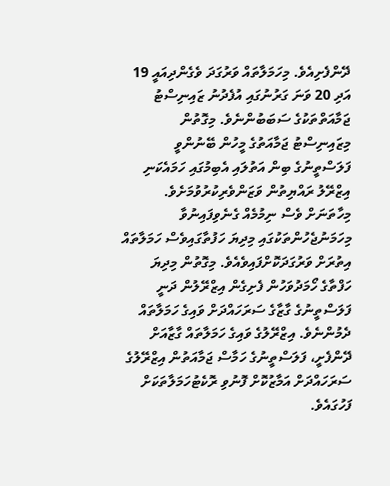ދޭންފެށިއެވެ. މިހަމަލާތައް ވަރުގަދަ ވެގެންދިއައީ 19 އަދި 20 ވަނަ ގަރުނުގައި އުފެދުނު ޒައިނިސްޓު ޖަމާއަތްތަކުގެ ސަބަބުންނެވެ. މިގޮތުން މިޒައިނިސްޓު ޖަމާއަތުގެ މީހުން ބޭނުންވީ ފަލަސްތީނުގެ ބިން އަތުލައި އެބިމުގައި ހަމައެކަނި އިޒްރޭލު ރައްޔިތުން ވަޒަންވެރިކުރުވުމަށެވެ.
މިހާތަނަށް ވެސް ނިމުމެއް ގެނެވިފައިނުވާ މިހަމަނުޖެހުންތަކުގައި މިދިޔަ ހަފުތާގައިވެސް ހަމަލާތައް އިތުރަށް ވަރުގަދަކޮށްފައިވެއެވެ. މިގޮތުން މިދިޔަ ހަފްތާގެ ހޯމަދުވަހުން ފެށިގެން އިޒްރޭލުން ދަނީ ފަލަސްތީނުގެ ގާޒާގެ ސަރަހައްދަށް ވައިގެ ހަމަލާތައް ދެމުންނެވެ. އިޒްރޭލުގެ ވައިގެ ހަމަލާތައް ގާޒާއަށް ދޭންފެށީ، ފަލަސްތީނުގެ ހަމާސް ޖަމާއަތުން އިޒްރޭލުގެ ސަރަހައްދަށް އަމާޒުކޮށް ފޮނުވި ރޮކެޓުހަމަލާތަކަށް ފަހުގައެވެ.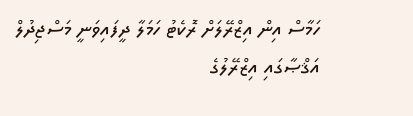ހަމާސް އިން އިޒްރޭލަށް ރޮކެޓު ހަމަލާ ދީފައިވަނީ މަސްޖިދުލް އަޤްޞާގައި އިޒްރޭލުގެ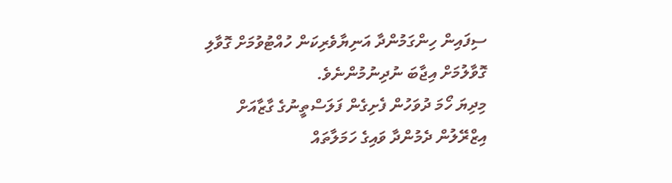ސިފައިން ހިންގަމުންދާ އަނިޔާވެރިކަން ހުއްޓުވުމަށް ގޮވާލި ގޮވާލުމަށް އިޖާބަ ނުދިނުމުންނެވެ.
މިދިޔަ ހޯމަ ދުވަހުން ފެށިގެން ފަލަސްތީނުގެ ގާޒާއަށް އިޒްރޭލުން ދެމުންދާ ވައިގެ ހަމަލާތައް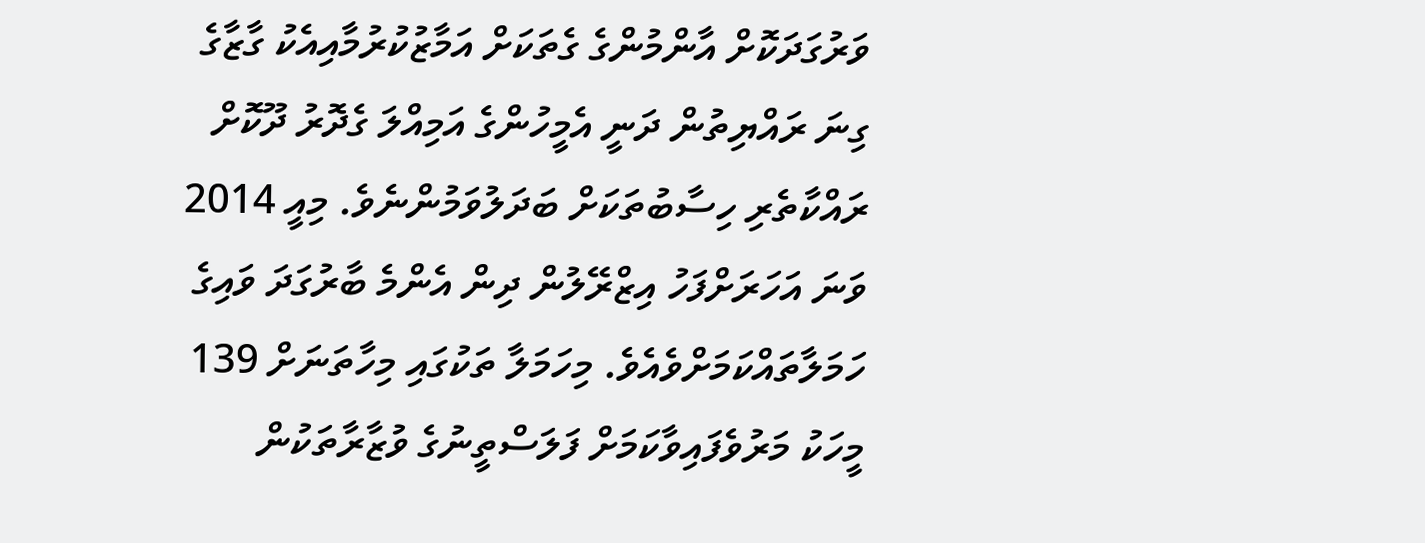ވަރުގަދަކޮށް އާންމުންގެ ގެތަކަށް އަމާޒުކުރުމާއިއެކު ގާޒާގެ ގިނަ ރައްޔިތުން ދަނީ އެމީހުންގެ އަމިއްލަ ގެދޮރު ދޫކޮށް ރައްކާތެރި ހިސާބުތަކަށް ބަދަލުވަމުންނެވެ. މިއީ 2014 ވަނަ އަހަރަށްފަހު އިޒްރޭލުން ދިން އެންމެ ބާރުގަދަ ވައިގެ ހަމަލާތައްކަމަށްވެއެވެ. މިހަމަލާ ތަކުގައި މިހާތަނަށް 139 މީހަކު މަރުވެފައިވާކަމަށް ފަލަސްތީނުގެ ވުޒާރާތަކުން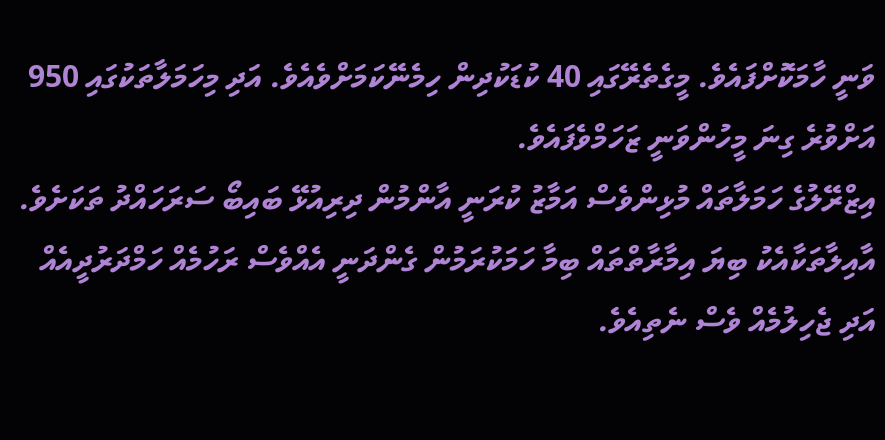ވަނީ ހާމަކޮށްފައެވެ. މީގެތެރޭގައި 40 ކުޑަކުދިން ހިމެނޭކަމަށްވެއެވެ. އަދި މިހަމަލާތަކުގައި 950 އަށްވުރެ ގިނަ މީހުންވަނީ ޒަހަމްވެފައެވެ.
އިޒްރޭލުގެ ހަމަލާތައް މުޅިންވެސް އަމާޒު ކުރަނީ އާންމުން ދިރިއުޅޭ ބައިބޯ ސަރަހައްދު ތަކަށެވެ. އާއިލާތަކާއެކު ބިޔަ އިމާރާތްތައް ބިމާ ހަމަކުރަމުން ގެންދަނީ އެއްވެސް ރަހުމެއް ހަމްދަރުދީއެއް އަދި ޖެހިލުމެއް ވެސް ނެތިއެވެ.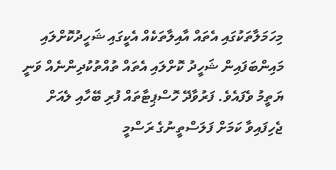މިހަމަލާތަކުގައި އެތައް އާއިލާތަކެއް އެކީގައި ޝަހީދުކޮށްލައި މައިންބަފައިން ޝަހީދު ކޮށްލައި އެތައް ތުއްތުކުދިންނެއް ވަނީ ޔަތީމު ވެފައެވެ. ފަރުވާދޭ ހޮސްޕިޓާތައް ފުރި ބޭހާއި ލެއަށް ޖެހިފައިވާ ކަމަށް ފަލަސްތީނުގެ ރަސްމީ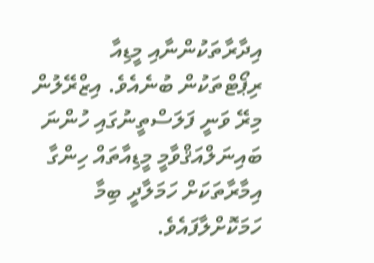އިދާރާތަކުންނާއި މީޑިއާ ރިޕޯޓްތަކުން ބުނެއެވެ. އިޒްރޭލުން މިރޭ ވަނީ ފަލަސްތީނުގައި ހުންނަ ބައިނަލްއަޤްވާމީ މީޑިއާތައް ހިންގާ އިމާރާތަކަށް ހަމަލާދީ ބިމާ ހަމަކޮށްލާފައެވެ.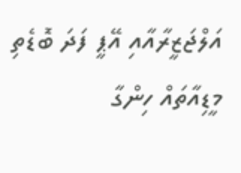އަލްޖަޒީރާއާއި އޭޕީ ފަދަ ބޮޑެތި މީޑިއާތައް ހިންގާ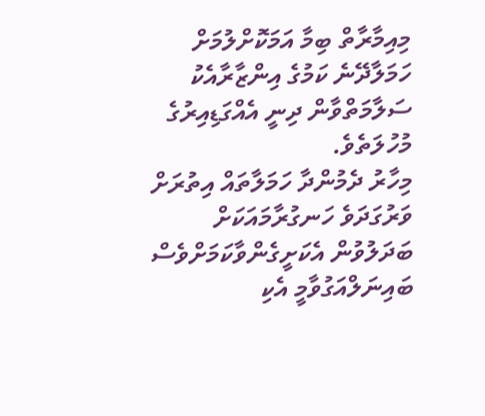މިއިމާރާތް ބިމާ އަމަކޮށްލުމަށް ހަމަލާދޭނެ ކަމުގެ އިންޒާރާއެކު ސަލާމަތްވާން ދިނީ އެއްގަޑިއިރުގެ މުހުލަތެވެ.
މިހާރު ދެމުންދާ ހަމަލާތައް އިތުރަށް ވަރުގަދަވެ ހަނގުރާމައަކަށް ބަދަލުވުން އެކަށީގެންވާކަމަށްވެސް ބައިނަލްއަގުވާމީ އެކި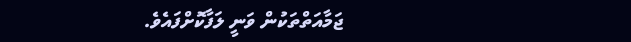ޖަމާއަތްތަކުން ވަނީ ލަފާކޮށްފައެވެ.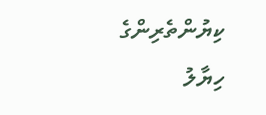ކިޔުންތެރިންގެ ހިޔާލު